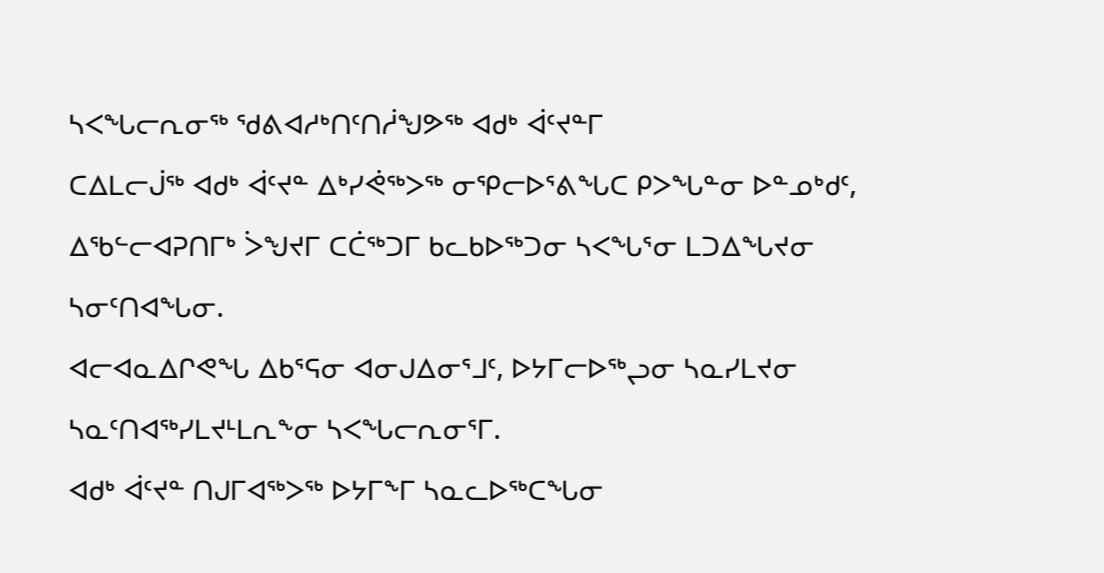ᓴᐸᖓᓕᕆᓂᖅ ᖁᕕᐊᓱᒃᑎᑦᑎᓲᖑᕗᖅ ᐊᑯᒃ ᐋᑦᔪᓐᒥ
ᑕᐃᒪᓕᒎᖅ ᐊᑯᒃ ᐋᑦᔪᓐ ᐃᒃᓯᕚᖅᐳᖅ ᓂᕿᓕᐅᕐᕕᖓᑕ ᑭᐳᖓᓐᓂ ᐅᓐᓄᒃᑯᑦ, ᐃᖃᓪᓕᐊᕈᑎᒥᒃ ᐴᖑᔪᒥ ᑕᑖᖅᑐᒥ ᑲᓚᑲᐅᖅᑐᓂ ᓴᐸᖓᕐᓂ ᒪᑐᐃᖓᔪᓂ ᓴᓂᑦᑎᐊᖓᓂ.
ᐊᓕᐊᓇᐃᒋᕙᖓ ᐃᑲᕐᕋᓂ ᐊᓂᒍᐃᓂᕐᒧᑦ, ᐅᔭᒥᓕᐅᖅᖢᓂ ᓴᓇᓯᒪᔪᓂ ᓴᓇᑦᑎᐊᖅᓯᒪᔪᒻᒪᕆᖕᓂ ᓴᐸᖓᓕᕆᓂᕐᒥ.
ᐊᑯᒃ ᐋᑦᔪᓐ ᑎᒍᒥᐊᖅᐳᖅ ᐅᔭᒥᖕᒥ ᓴᓇᓚᐅᖅᑕᖓᓂ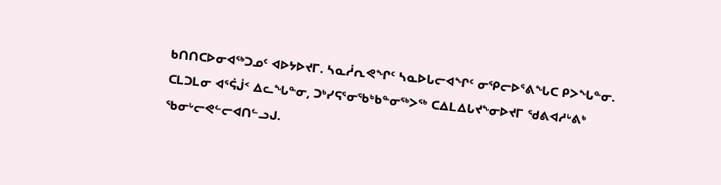ᑲᑎᑎᑕᐅᓂᐊᖅᑐᓄᑦ ᐊᐅᔭᐅᔪᒥ. ᓴᓇᓲᕆᕙᖏᑦ ᓴᓇᐅᒐᓕᐊᖏᑦ ᓂᕿᓕᐅᕐᕕᖓᑕ ᑭᐳᖓᓐᓂ.
ᑕᒪᑐᒪᓂ ᐊᕐᕌᒎᑉ ᐃᓚᖓᓐᓂ, ᑐᒃᓯᕋᕐᓂᖃᒃᑲᓐᓂᖅᐳᖅ ᑕᐃᒪᐃᒐᔪᖕᓂᐅᔪᒥ ᖁᕕᐊᓱᒡᕕᒃ ᖃᓂᒡᓕᕙᓪᓕᐊᑎᓪᓗᒍ.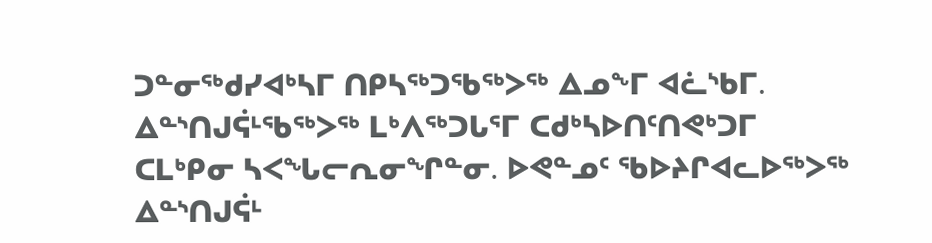ᑐᓐᓂᖅᑯᓯᐊᒃᓴᒥ ᑎᑭᓴᖅᑐᖃᖅᐳᖅ ᐃᓄᖕᒥ ᐊᓛᔅᑲᒥ.
ᐃᓐᔅᑎᒍᕌᒻᖃᖅᐳᖅ ᒪᒃᐱᖅᑐᒐᕐᒥ ᑕᑯᒃᓴᐅᑎᑦᑎᕙᒃᑐᒥ ᑕᒪᒃᑭᓂ ᓴᐸᖓᓕᕆᓂᖏᓐᓂ. ᐅᕙᓐᓄᑦ ᖃᐅᔨᒋᐊᓚᐅᖅᐳᖅ ᐃᓐᔅᑎᒍᕌᒻ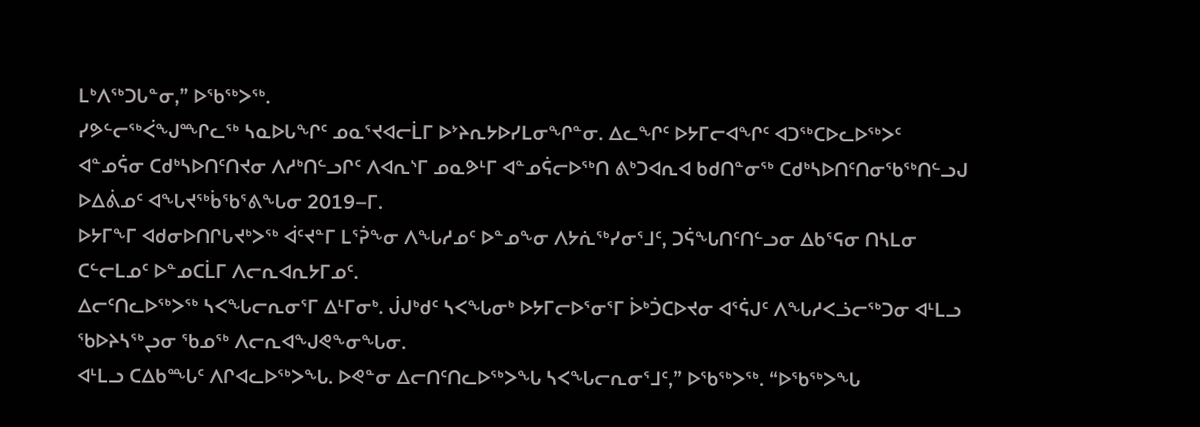ᒪᒃᐱᖅᑐᒐᓐᓂ,” ᐅᖃᖅᐳᖅ.
ᓯᕗᓪᓕᖅᐹᖑᙱᓚᖅ ᓴᓇᐅᒐᖏᑦ ᓄᓇᕐᔪᐊᓕᒫᒥ ᐅᔾᔨᕆᔭᐅᓯᒪᓂᖏᓐᓂ. ᐃᓚᖏᑦ ᐅᔭᒥᓕᐊᖏᑦ ᐊᑐᖅᑕᐅᓚᐅᖅᐳᑦ ᐊᓐᓄᕌᓂ ᑕᑯᒃᓴᐅᑎᑦᑎᔪᓂ ᐱᓱᒃᑎᓪᓗᒋᑦ ᐱᐊᕆᔅᒥ ᓄᓇᕗᒻᒥ ᐊᓐᓄᕌᓕᐅᖅᑎ ᕕᒃᑐᐊᕆᐊ ᑲᑯᑎᓐᓂᖅ ᑕᑯᒃᓴᐅᑎᑦᑎᓂᖃᖅᑎᓪᓗᒍ ᐅᐃᕖᓄᑦ ᐊᖓᔪᖅᑳᖃᕐᕕᖓᓂ 2019–ᒥ.
ᐅᔭᒥᖕᒥ ᐊᑯᓂᐅᑎᒋᒐᔪᒃᐳᖅ ᐋᑦᔪᓐᒥ ᒪᕐᕉᖕᓂ ᐱᖓᓱᓄᑦ ᐅᓐᓄᖕᓂ ᐱᔭᕇᖅᓯᓂᕐᒧᑦ, ᑐᕌᖓᑎᑦᑎᓪᓗᓂ ᐃᑲᕐᕋᓂ ᑎᓴᒪᓂ ᑕᓪᓕᒪᓄᑦ ᐅᓐᓄᑕᒫᒥ ᐱᓕᕆᐊᕆᔭᒥᓄᑦ.
ᐃᓕᑦᑎᓚᐅᖅᐳᖅ ᓴᐸᖓᓕᕆᓂᕐᒥ ᐃᒻᒥᓂᒃ. ᒎᒍᒃᑯᑦ ᓴᐸᖓᓂᒃ ᐅᔭᒥᓕᐅᕐᓂᕐᒥ ᐆᒃᑑᑕᐅᔪᓂ ᐊᕐᕌᒍᑦ ᐱᖓᓱᐸᓘᓕᖅᑐᓂ ᐊᒻᒪᓗ ᖃᐅᔨᓴᖅᖢᓂ ᖃᓄᖅ ᐱᓕᕆᐊᖑᕙᖕᓂᖓᓂ.
ᐊᒻᒪᓗ ᑕᐃᑲᙵᑦ ᐱᒋᐊᓚᐅᖅᐳᖓ. ᐅᕙᓐᓂ ᐃᓕᑎᑦᑎᓚᐅᖅᐳᖓ ᓴᐸᖓᓕᕆᓂᕐᒧᑦ,” ᐅᖃᖅᐳᖅ. “ᐅᖃᖅᐳᖓ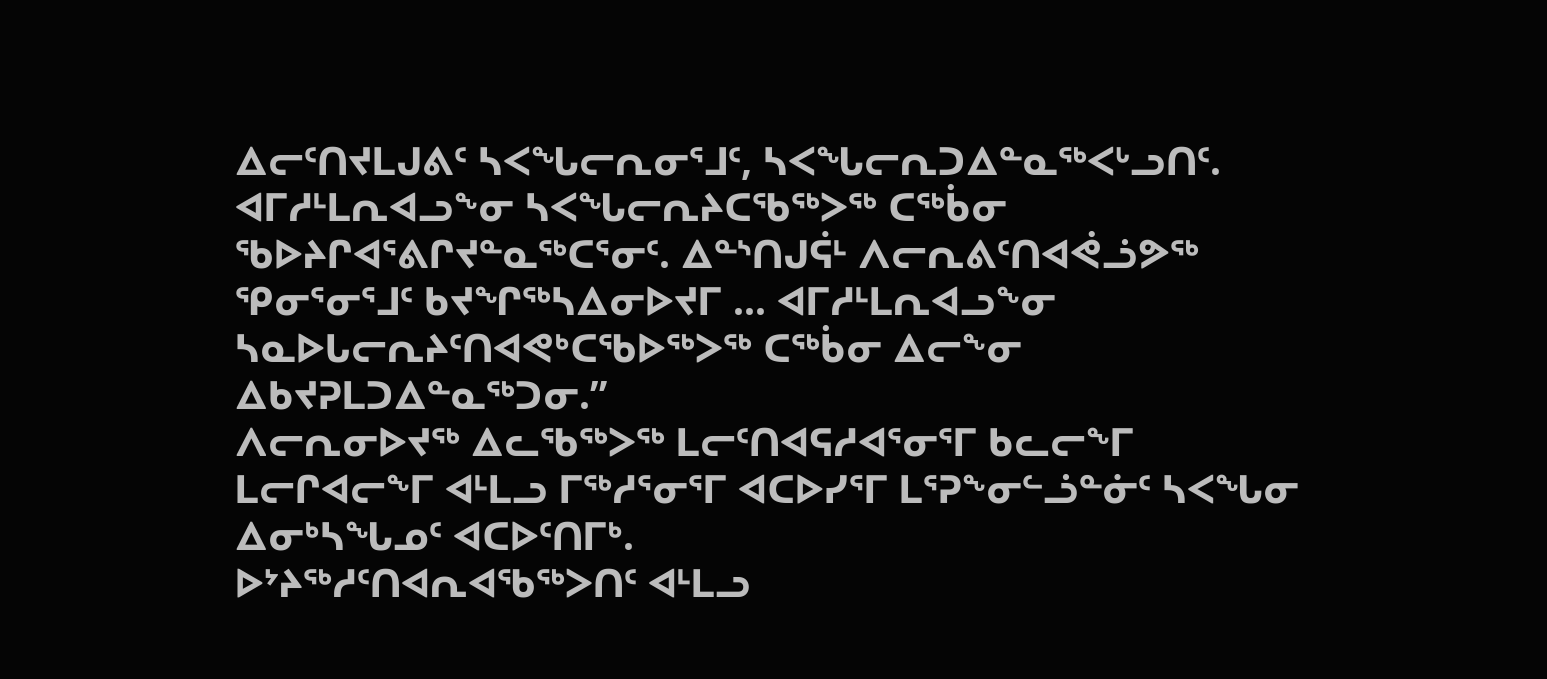ᐃᓕᑦᑎᔪᒪᒍᕕᑦ ᓴᐸᖓᓕᕆᓂᕐᒧᑦ, ᓴᐸᖓᓕᕆᑐᐃᓐᓇᖅᐸᒡᓗᑎᑦ. ᐊᒥᓱᒻᒪᕆᐊᓗᖕᓂ ᓴᐸᖓᓕᕆᔨᑕᖃᖅᐳᖅ ᑕᖅᑳᓂ ᖃᐅᔨᒋᐊᕐᕕᒋᔪᓐᓇᖅᑕᕐᓂᑦ. ᐃᓐᔅᑎᒍᕌᒻ ᐱᓕᕆᕕᑦᑎᐊᕚᓘᕗᖅ ᕿᓂᕐᓂᕐᒧᑦ ᑲᔪᖏᖅᓴᐃᓂᐅᔪᒥ ... ᐊᒥᓱᒻᒪᕆᐊᓗᖕᓂ ᓴᓇᐅᒐᓕᕆᔨᑦᑎᐊᕙᒃᑕᖃᐅᖅᐳᖅ ᑕᖅᑳᓂ ᐃᓕᖕᓂ ᐃᑲᔪᕈᒪᑐᐃᓐᓇᖅᑐᓂ.”
ᐱᓕᕆᓂᐅᔪᖅ ᐃᓚᖃᖅᐳᖅ ᒪᓕᑦᑎᐊᕋᓱᐊᕐᓂᕐᒥ ᑲᓚᓕᖕᒥ ᒪᓕᒋᐊᓕᖕᒥ ᐊᒻᒪᓗ ᒥᖅᓱᕐᓂᕐᒥ ᐊᑕᐅᓯᕐᒥ ᒪᕐᕈᖕᓂᓪᓘᓐᓃᑦ ᓴᐸᖓᓂ ᐃᓂᒃᓴᖓᓄᑦ ᐊᑕᐅᑦᑎᒥᒃ.
ᐅᔾᔨᖅᓱᑦᑎᐊᕆᐊᖃᖅᐳᑎᑦ ᐊᒻᒪᓗ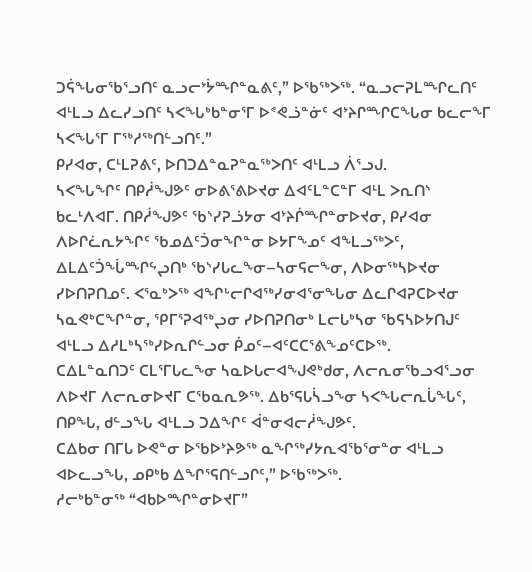ᑐᕌᖓᓂᖃᕐᓗᑎᑦ ᓇᓗᓕᔾᔮᙱᓐᓇᕕᑦ,” ᐅᖃᖅᐳᖅ. “ᓇᓗᓕᕈᒪᙱᓚᑎᑦ ᐊᒻᒪᓗ ᐃᓚᓯᓗᑎᑦ ᓴᐸᖓᒃᑲᓐᓂᕐᒥ ᐅᕝᕙᓘᓐᓃᑦ ᐊᔾᔨᒋᙱᑕᖓᓂ ᑲᓚᓕᖕᒥ ᓴᐸᖓᕐᒥ ᒥᖅᓱᖅᑎᓪᓗᑎᑦ.”
ᑭᓯᐊᓂ, ᑕᒻᒪᕈᕕᑦ, ᐅᑎᑐᐃᓐᓇᕈᓐᓇᖅᐳᑎᑦ ᐊᒻᒪᓗ ᐲᕐᓗᒍ.
ᓴᐸᖓᖏᑦ ᑎᑭᓲᖑᕗᑦ ᓂᐅᕕᕐᕕᐅᔪᓂ ᐃᐊᑦᒪᓐᑕᓐᒥ ᐊᒻᒪ ᐳᕆᑎᔅ ᑲᓚᒻᐱᐊᒥ. ᑎᑭᓲᖑᕗᑦ ᖃᔅᓯᕈᓘᔭᓂ ᐊᔾᔨᒌᙱᓐᓂᐅᔪᓂ, ᑭᓯᐊᓂ ᐱᐅᒋᓛᕆᔭᖏᑦ ᖃᓄᐃᑦᑑᓂᖏᓐᓂ ᐅᔭᒥᖕᓄᑦ ᐊᖕᒪᓗᖅᐳᑦ, ᐃᒪᐃᑦᑑᖔᙱᖦᖢᑎᒃ ᖃᔅᓯᒐᓚᖕᓂ–ᓴᓂᕋᓕᖕᓂ, ᐱᐅᓂᖅᓴᐅᔪᓂ ᓯᐅᑎᕈᑎᓄᑦ. ᐸᕐᓇᒃᐳᖅ ᐊᖏᒡᓕᒋᐊᖅᓯᓂᐊᕐᓂᖓᓂ ᐃᓚᒋᐊᕈᑕᐅᔪᓂ ᓴᓇᕙᒃᑕᖏᓐᓂ, ᕿᒥᕐᕈᐊᖅᖢᓂ ᓯᐅᑎᕈᑎᓂᒃ ᒪᓕᒐᒃᓴᓂ ᖃᕋᓴᐅᔭᑎᒍᑦ ᐊᒻᒪᓗ ᐃᓱᒪᒃᓴᖅᓯᐅᕆᒋᓪᓗᓂ ᑮᓄᑦ–ᐊᑦᑕᑕᕐᕕᖕᓄᑦᑕᐅᖅ.
ᑕᐃᒪᓐᓇᑎᑐᑦ ᑕᒪᕐᒥᒐᓚᖕᓂ ᓴᓇᐅᒐᓕᐊᖑᕙᒃᑯᓂ, ᐱᓕᕆᓂᖃᓗᐊᕐᓗᓂ ᐱᐅᔪᒥ ᐱᓕᕆᓂᐅᔪᒥ ᑕᖃᓇᕆᕗᖅ. ᐃᑲᕐᕋᒐᓵᓗᖕᓂ ᓴᐸᖓᓕᕆᒑᖓᑦ, ᑎᑭᖓ, ᑯᓪᓗᖓ ᐊᒻᒪᓗ ᑐᐃᖏᑦ ᐋᓐᓂᐊᓕᓲᖑᕗᑦ.
ᑕᐃᑲᓂ ᑎᒥᒐ ᐅᕙᓐᓂ ᐅᖃᐅᔾᔨᕗᖅ ᓇᖏᖅᓯᔭᕆᐊᖃᕐᓂᓐᓂ ᐊᒻᒪᓗ ᐊᐅᓚᓗᖓ, ᓄᑭᒃᑲ ᐃᖏᕐᕋᑎᓪᓗᒋᑦ,” ᐅᖃᖅᐳᖅ.
ᓱᓕᒃᑲᓐᓂᖅ “ᐊᑲᐅᙱᓐᓂᐅᔪᒥ”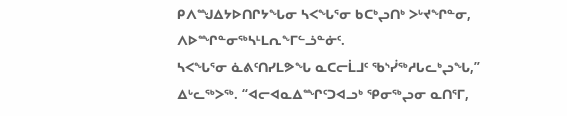ᑭᐱᙳᐃᔭᐅᑎᒋᔭᖓᓂ ᓴᐸᖓᕐᓂ ᑲᑕᒃᖢᑎᒃ ᐳᒡᔪᖏᓐᓂ, ᐱᐅᙱᓐᓂᖅᓴᒻᒪᕆᖕᒥᓪᓘᓐᓃᑦ.
ᓴᐸᖓᕐᓂ ᓈᕕᑦᑎᓯᒪᕗᖓ ᓇᑕᓕᒫᒧᑦ ᖃᔅᓰᖅᓱᒐᓚᒃᖢᖓ,” ᐃᒡᓚᖅᐳᖅ. “ᐊᓕᐊᓇᐃᙱᑦᑐᐊᓗᒃ ᕿᓂᖅᖢᓂ ᓇᑎᕐᒥ,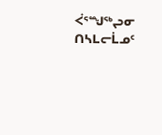ᐹᕐᙳᖅᖢᓂ ᑎᓴᒪᓕᒫᓄᑦ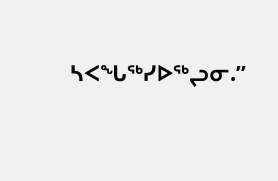ᓴᐸᖓᖅᓯᐅᖅᖢᓂ.”